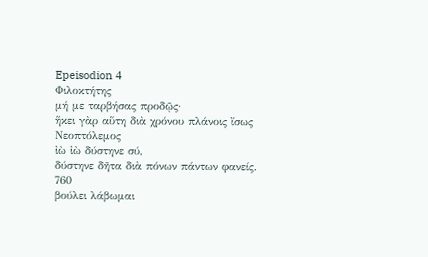Epeisodion 4
Φιλοκτήτης
μή με ταρβήσας προδῷς·
ἥκει γὰρ αὕτη διὰ χρόνου πλάνοις ἴσως
Νεοπτόλεμος
ἰὼ ἰὼ δύστηνε σύ,
δύστηνε δῆτα διὰ πόνων πάντων φανείς.
760
βούλει λάβωμαι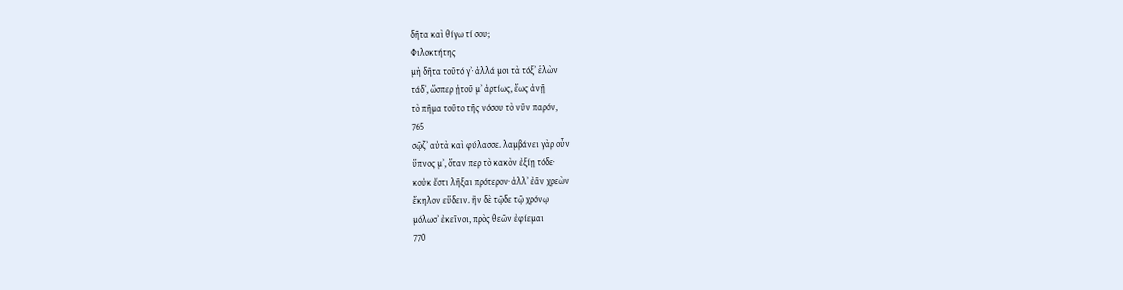δῆτα καὶ θίγω τί σου;
Φιλοκτήτης
μὴ δῆτα τοῦτό γʼ· ἀλλά μοι τὰ τόξʼ ἑλὼν
τάδʼ, ὥσπερ ᾐτοῦ μʼ ἀρτίως, ἕως ἀνῇ
τὸ πῆμα τοῦτο τῆς νόσου τὸ νῦν παρόν,
765
σῷζʼ αὐτὰ καὶ φύλασσε. λαμβάνει γὰρ οὖν
ὕπνος μʼ, ὅταν περ τὸ κακὸν ἐξίῃ τόδε·
κοὐκ ἔστι λῆξαι πρότερον· ἀλλʼ ἐᾶν χρεὼν
ἕκηλον εὕδειν. ἢν δὲ τῷδε τῷ χρόνῳ
μόλωσʼ ἐκεῖνοι, πρὸς θεῶν ἐφίεμαι
770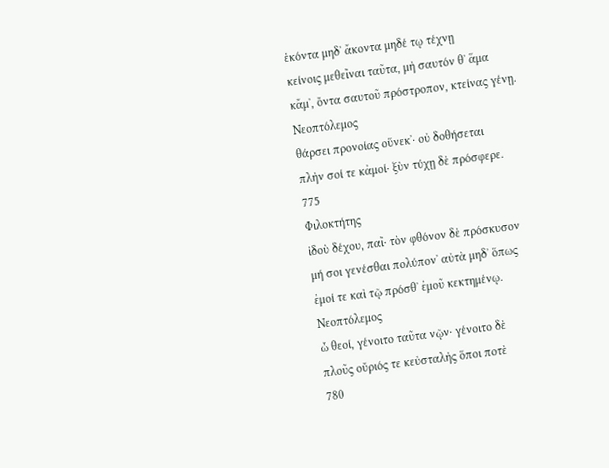ἑκόντα μηδʼ ἄκοντα μηδέ τῳ τέχνῃ
κείνοις μεθεῖναι ταῦτα, μὴ σαυτόν θʼ ἅμα
κἄμʼ, ὄντα σαυτοῦ πρόστροπον, κτείνας γένῃ.
Νεοπτόλεμος
θάρσει προνοίας οὕνεκʼ· οὐ δοθήσεται
πλὴν σοί τε κἀμοί· ξὺν τύχῃ δὲ πρόσφερε.
775
Φιλοκτήτης
ἰδοὺ δέχου, παῖ· τὸν φθόνον δὲ πρόσκυσον
μή σοι γενέσθαι πολύπονʼ αὐτὰ μηδʼ ὅπως
ἐμοί τε καὶ τῷ πρόσθʼ ἐμοῦ κεκτημένῳ.
Νεοπτόλεμος
ὦ θεοί, γένοιτο ταῦτα νῷν· γένοιτο δὲ
πλοῦς οὔριός τε κεὐσταλὴς ὅποι ποτὲ
780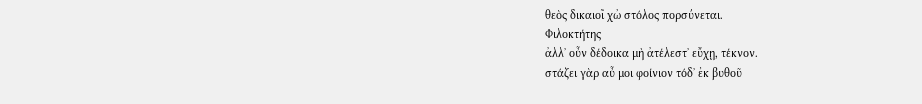θεὸς δικαιοῖ χὠ στόλος πορσύνεται.
Φιλοκτήτης
ἀλλʼ οὖν δέδοικα μὴ ἀτέλεστʼ εὔχῃ, τέκνον.
στάζει γὰρ αὖ μοι φοίνιον τόδʼ ἐκ βυθοῦ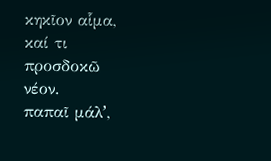κηκῖον αἷμα, καί τι προσδοκῶ νέον.
παπαῖ μάλʼ,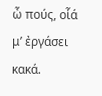ὦ πούς, οἷά μʼ ἐργάσει κακά.